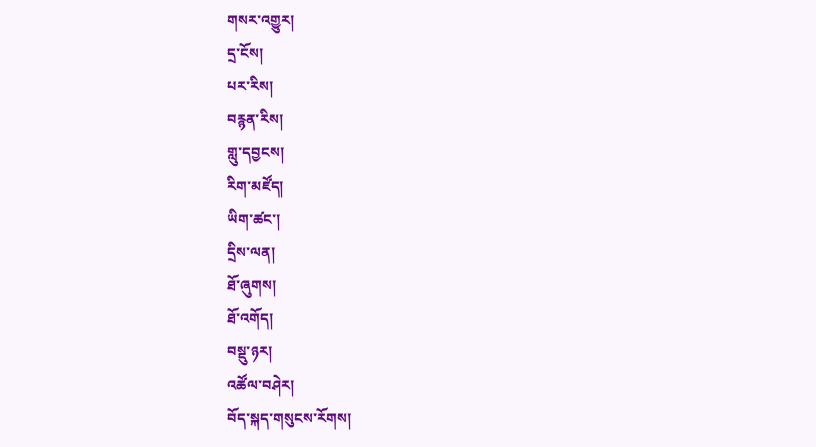གསར་འགྱུར།
དྲ་ངོས།
པར་རིས།
བརྙན་རིས།
གླུ་དབྱངས།
རིག་མཛོད།
ཡིག་ཚང་།
དྲིས་ལན།
ཐོ་ཞུགས།
ཐོ་འགོད།
བསྡུ་ཉར།
འཚོལ་བཤེར།
བོད་སྐད་གསུངས་རོགས།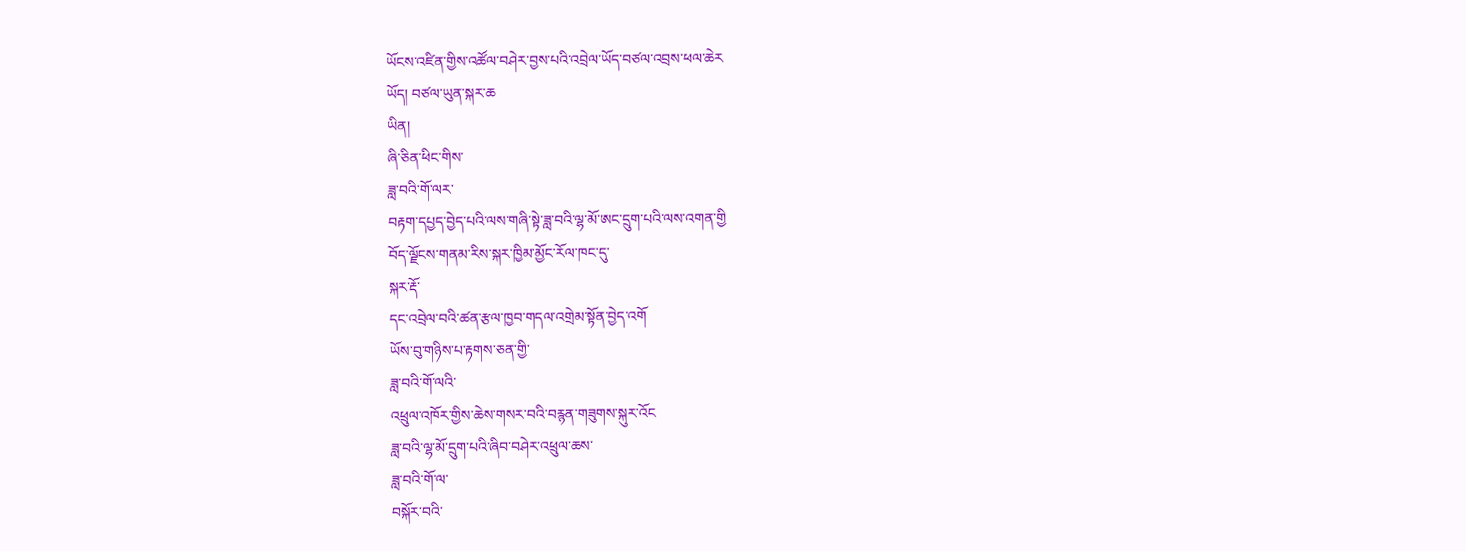ཡོངས་འཛིན་གྱིས་འཚོལ་བཤེར་བྱས་པའི་འབྲེལ་ཡོད་བཙལ་འབྲས་ཕལ་ཆེར
ཡོད། བཙལ་ཡུན་སྐར་ཆ
ཡིན།
ཞི་ཅིན་ཕིང་གིས་
ཟླ་བའི་གོ་ལར་
བརྟག་དཔྱད་བྱེད་པའི་ལས་གཞི་སྟེ་ཟླ་བའི་ལྷ་མོ་ཨང་དྲུག་པའི་ལས་འགན་གྱི
བོད་ལྗོངས་གནམ་རིས་སྐར་ཁྱིམ་མྱོང་རོལ་ཁང་དུ་
སྐར་རྡོ་
དང་འབྲེལ་བའི་ཚན་རྩལ་ཁྱབ་གདལ་འགྲེམ་སྟོན་བྱེད་འགོ
ཡོས་བུ་གཉིས་པ་རྟགས་ཅན་གྱི་
ཟླ་བའི་གོ་ལའི་
འཕྲུལ་འཁོར་གྱིས་ཆེས་གསར་བའི་བརྙན་གཟུགས་སྐུར་འོང
ཟླ་བའི་ལྷ་མོ་དྲུག་པའི་ཞིབ་བཤེར་འཕྲུལ་ཆས་
ཟླ་བའི་གོ་ལ་
བསྐོར་བའི་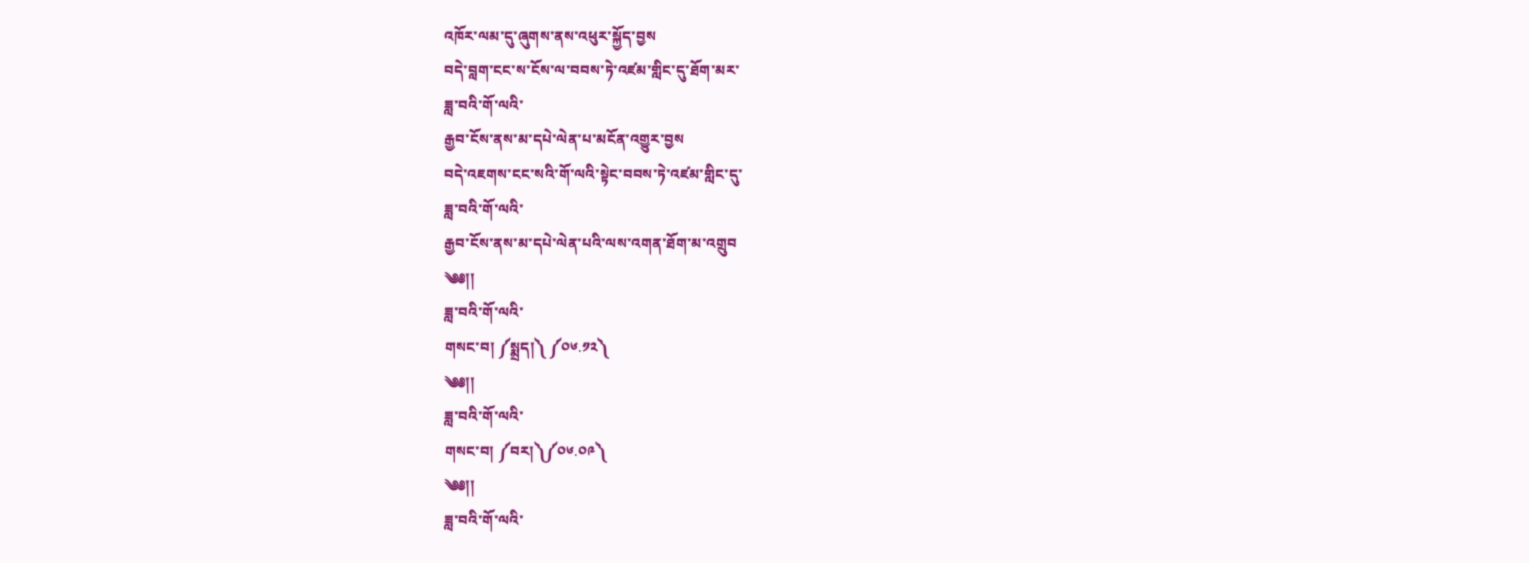འཁོར་ལམ་དུ་ཞུགས་ནས་འཕུར་སྐྱོད་བྱས
བདེ་བླག་ངང་ས་ངོས་ལ་བབས་ཏེ་འཛམ་གླིང་དུ་ཐོག་མར་
ཟླ་བའི་གོ་ལའི་
རྒྱབ་ངོས་ནས་མ་དཔེ་ལེན་པ་མངོན་འགྱུར་བྱས
བདེ་འཇགས་ངང་སའི་གོ་ལའི་སྟེང་བབས་ཏེ་འཛམ་གླིང་དུ་
ཟླ་བའི་གོ་ལའི་
རྒྱབ་ངོས་ནས་མ་དཔེ་ལེན་པའི་ལས་འགན་ཐོག་མ་འགྲུབ
༄༅།།
ཟླ་བའི་གོ་ལའི་
གསང་བ། ༼སྨྲད།༽ ༼༠༦.༡༢༽
༄༅།།
ཟླ་བའི་གོ་ལའི་
གསང་བ། ༼བར།༽༼༠༦.༠༩༽
༄༅།།
ཟླ་བའི་གོ་ལའི་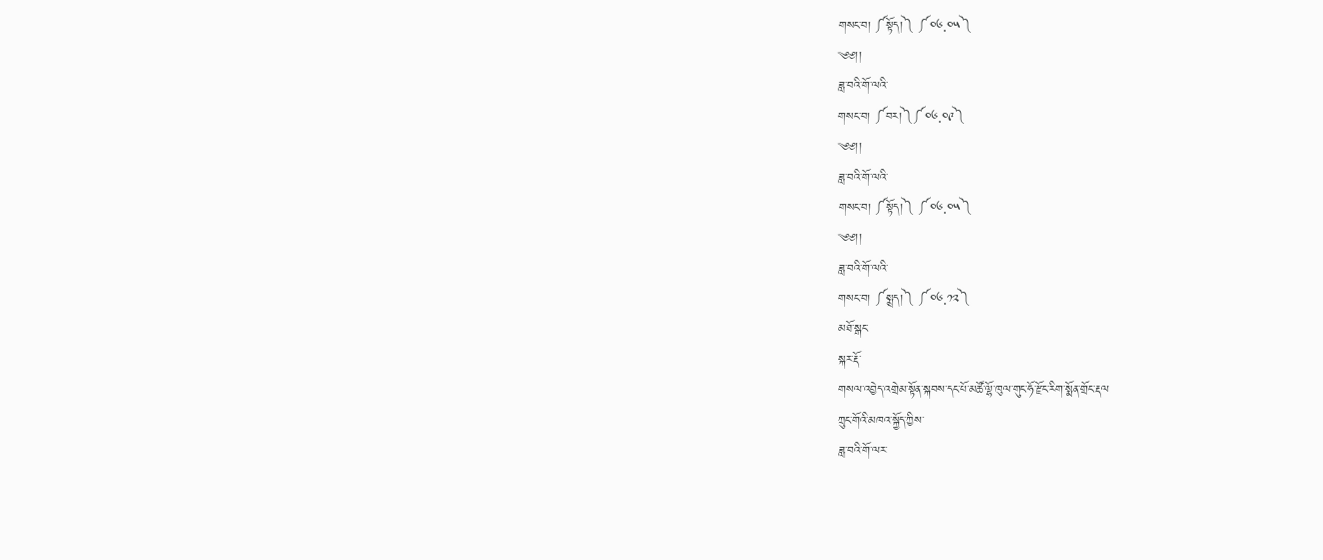གསང་བ། ༼སྟོད།༽ ༼༠༦.༠༥༽
༄༅།།
ཟླ་བའི་གོ་ལའི་
གསང་བ། ༼བར།༽༼༠༦.༠༩༽
༄༅།།
ཟླ་བའི་གོ་ལའི་
གསང་བ། ༼སྟོད།༽ ༼༠༦.༠༥༽
༄༅།།
ཟླ་བའི་གོ་ལའི་
གསང་བ། ༼སྨྲད།༽ ༼༠༦.༡༢༽
མཐོ་སྒང་
སྐར་རྡོ་
གསལ་འབྱེད་འགྲེམ་སྟོན་སྐབས་དང་པོ་མཚོ་ལྷོ་ཁུལ་གུང་ཧོ་རྫོང་རིག་སྨོན་གྲོང་རྡལ
ཀྲུང་གོའི་མཁའ་སྐྱོད་ཀྱིས་
ཟླ་བའི་གོ་ལར་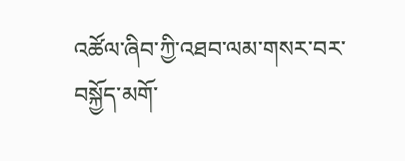འཚོལ་ཞིབ་ཀྱི་འཐབ་ལམ་གསར་བར་བསྐྱོད་མགོ་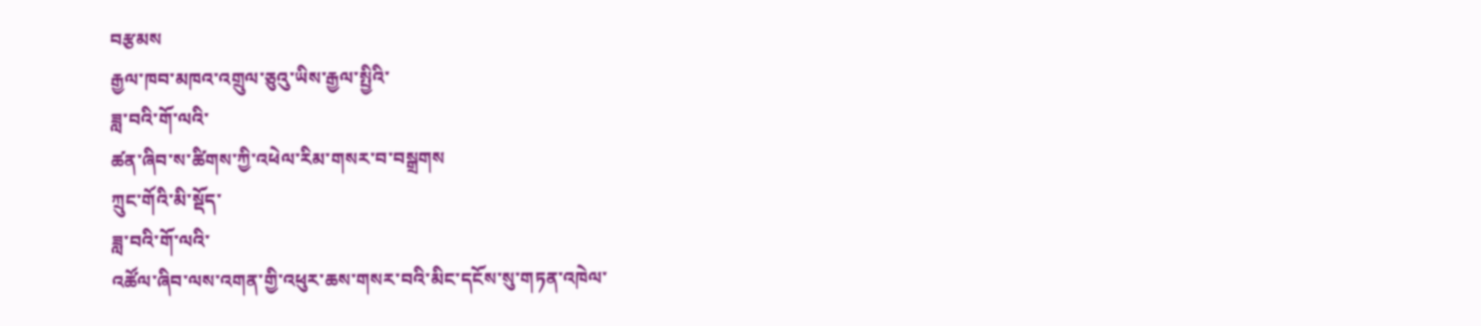བརྩམས
རྒྱལ་ཁབ་མཁའ་འགྲུལ་ཅུའུ་ཡིས་རྒྱལ་སྤྱིའི་
ཟླ་བའི་གོ་ལའི་
ཚན་ཞིབ་ས་ཚིགས་ཀྱི་འཕེལ་རིམ་གསར་བ་བསྒྲགས
ཀྲུང་གོའི་མི་སྡོད་
ཟླ་བའི་གོ་ལའི་
འཚོལ་ཞིབ་ལས་འགན་གྱི་འཕུར་ཆས་གསར་བའི་མིང་དངོས་སུ་གཏན་འཁེལ་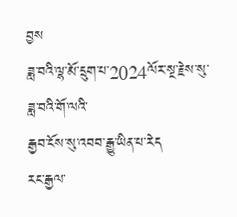བྱས
ཟླ་བའི་ལྷ་མོ་དྲུག་པ་2024ལོར་སྔ་རྗེས་སུ་
ཟླ་བའི་གོ་ལའི་
རྒྱབ་ངོས་སུ་འབབ་རྒྱུ་ཡིན་པ་རེད
རང་རྒྱལ་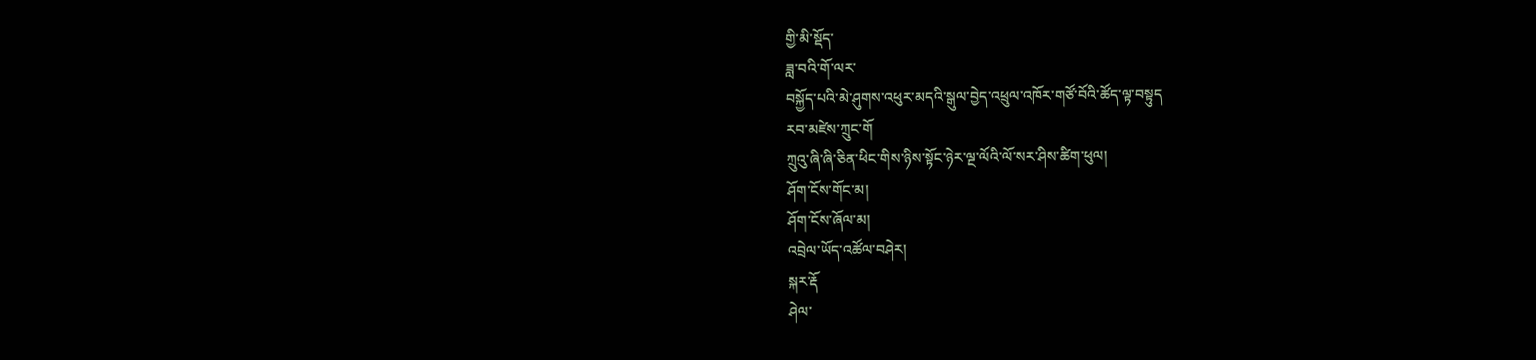གྱི་མི་སྡོད་
ཟླ་བའི་གོ་ལར་
བསྐྱོད་པའི་མེ་ཤུགས་འཕུར་མདའི་སྒུལ་བྱེད་འཕྲུལ་འཁོར་གཙོ་བོའི་ཚོད་ལྟ་བསྟུད
རབ་མཛེས་ཀྲུང་གོ
ཀྲུའུ་ཞི་ཞི་ཅིན་ཕིང་གིས་ཉིས་སྟོང་ཉེར་ལྔ་ལོའི་ལོ་སར་ཤིས་ཚིག་ཕུལ།
ཤོག་ངོས་གོང་མ།
ཤོག་ངོས་ཞོལ་མ།
འབྲེལ་ཡོད་འཚོལ་བཤེར།
སྐར་རྡོ
ཤེལ་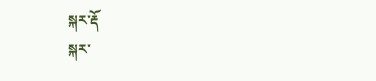སྐར་རྡོ
སྐར་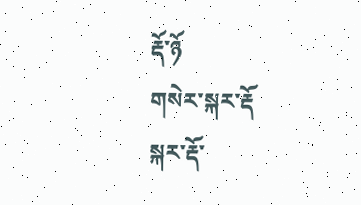རྡོ་ཉོ
གསེར་སྐར་རྡོ
སྐར་རྡོ་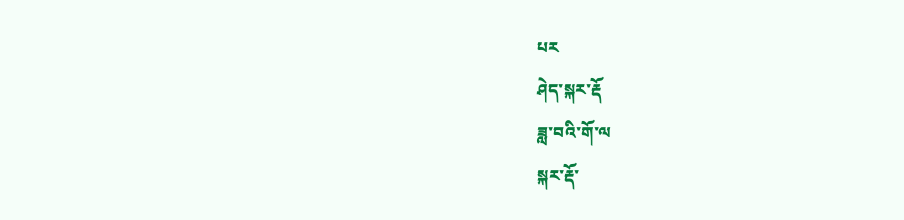པར
ཤེད་སྐར་རྡོ
ཟླ་བའི་གོ་ལ
སྐར་རྡོ་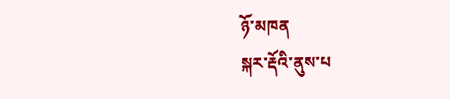ཉོ་མཁན
སྐར་རྡོའི་ནུས་པ